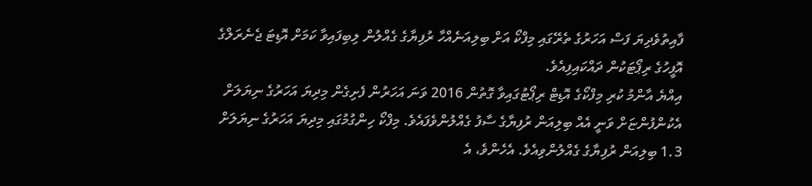ފާއިތުވެދިޔަ ފަސް އަހަރުގެ ތެރޭގައި މިފްކޯ އަށް ބިލިއަނެއްހާ ރުފިޔާގެ ގެއްލުން ލިބިފައިވާ ކަމަށް އޮޑިޓަ ޖެނެރަލްގެ އޮފީހުގެ ރިޕޯޓަކުން ދައްކައިފިއެވެ.
އިއްޔެ އާންމު ކުރި މިފްކޯގެ އޮޑިޓް ރިޕޯޓުގައިވާ ގޮތުން 2016 ވަނަ އަހަރުން ފެށިގެން މިދިޔަ އަހަރުގެ ނިޔަލަށް އެކުންފުންޏަށް ވަނީ އެއް ބިލިއަން ރުފިޔާގެ ސާފު ގެއްލުންވެފައެވެ. މިފްކޯ ހިންގުމުގައި މިދިޔަ އަހަރުގެ ނިޔަލަށް 1.3 ބިލިއަން ރުފިޔާގެ ގެއްލުންވިއެވެ. އެހެންވެ، އެ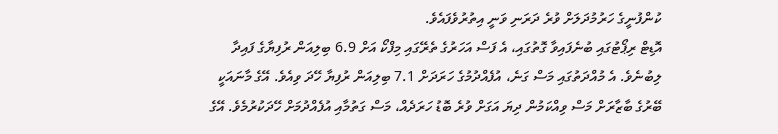ކުންފުނީގެ ހަރުމުދަލަށް ވުރެ ދަރަނި ވަނީ އިތުރުވެފައެވެ.
އޮޑިޓް ރިޕޯޓުގައި ބުނެފައިވާ ގޮތުގައި، އެ ފަސް އަހަރުގެ ތެރޭގައި މިފްކޯ އަށް 6.9 ބިލިއަން ރުފިޔާގެ ފައިދާ ލިބުނެވެ. އެ މުއްދަތުގައި މަސް ގަނެ، އުފެއްދުމުގެ ހަރަދަށް 7.1 ބިލިއަން ރުފިޔާ ހޭދަ ވިއެވެ. އޭގެ މާނައަކީ ބޭރުގެ ބާޒާރަށް މަސް ވިއްކަމުން ދިޔަ އަގަށް ވުރެ ބޮޑު ހަރަދެއް، މަސް ގަތުމާއި އުފެއްދުމަށް ހޭދަކުރުމެވެ. އޭގެ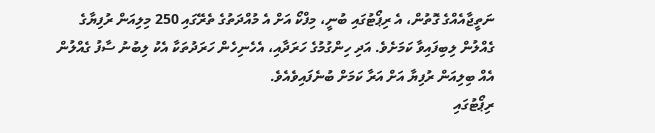ނަތީޖާއެއްގެ ގޮތުން، އެ ރިޕޯޓުގައި ބުނީ، މިފްކޯ އަށް އެ މުއްދަތުގެ ތެރޭގައި 250 މިލިއަން ރުފިޔާގެ ގެއްލުން ލިބިފައިވާ ކަމަށެވެ. އަދި ހިންގުމުގެ ހަރަދާއި، އެހެނިހެން ހަރަދުތަކާ އެކު ލިބުނު ސާފު ގެއްލުން އެއް ބިލިއަން ރުފިޔާ އަށް އަރާ ކަމަށް ބުނެފައިވެއެވެ.
ރިޕޯޓުގައި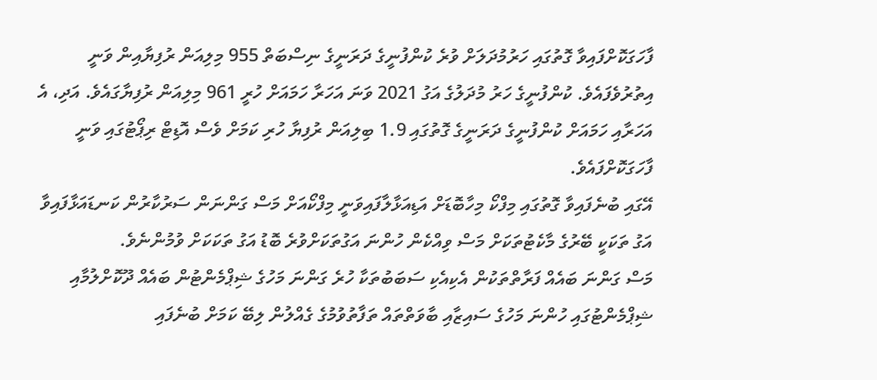ފާހަގަކޮށްފައިވާ ގޮތުގައި ހަރުމުދަލަށް ވުރެ ކުންފުނީގެ ދަރަނީގެ ނިސްބަތް 955 މިލިއަން ރުފިޔާއިން ވަނީ އިތުރުވެފައެވެ. ކުންފުނީގެ ހަރު މުދަލުގެ އަގު 2021 ވަނަ އަހަރާ ހަމައަށް ހުރީ 961 މިލިއަން ރުފިޔާގައެވެ. އަދި، އެ އަހަރާއި ހަމައަށް ކުންފުނީގެ ދަރަނީގެ ގޮތުގައި 1.9 ބިލިއަން ރުފިޔާ ހުރި ކަމަށް ވެސް އޮޑިޓް ރިޕޯޓުގައި ވަނީ ފާހަގަކޮށްފައެވެ.
އޭގައި ބުނެފައިވާ ގޮތުގައި މިފްކޯ މިހާބޮޑަށް އަޑިއަޅާލާފައިވަނީ މިފްކޯއަށް މަސް ގަންނަން ސަރުކާރުން ކަނޑައަޅާފައިވާ އަގު ތަކަކީ ބޭރުގެ މާކެޓުތަކަށް މަސް ވިއްކެން ހުންނަ އަގުތަކަށްވުރެ ބޮޑު އަގު ތަކަކަށް ވުމުންނެވެ.
މަސް ގަންނަ ބައެއް ފަރާތްތަކުން އެކިއެކި ސަބަބުތަކާ ހުރެ ގަންނަ މަހުގެ ޝިޕްމެންޓުން ބައެއް ދޫކޮށްލުމާއި ޝިޕްމެންޓުގައި ހުންނަ މަހުގެ ސައިޒާއި ބާވަތްތައް ތަފާތުވުމުގެ ގެއްލުން ލިބޭ ކަމަށް ބުނެފައި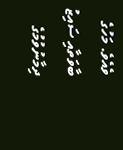ވެއެވެ. މަހުގެ ބާވަތާއި ސައިޒު ދިމާނުވުމުގެ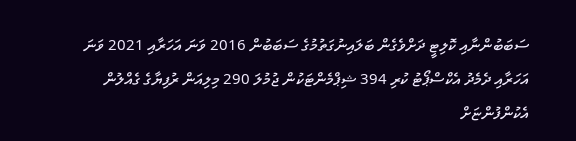ސަބަބުންނާއި ކޮލިޓީ ދަށްވެގެން ބަލައިނުގަތުމުގެ ސަބަބުން 2016 ވަނަ އަހަރާއި 2021 ވަނަ އަހަރާއި ދެމެދު އެކްސްޕޯޓު ކުރި 394 ޝިޕްމެންޓަކުން ޖުމުލަ 290 މިލިއަން ރުފިޔާގެ ގެއްލުން އެކުންފުންޏަށް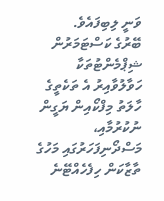ވަނީ ލިބިފައެވެ.
ބޭރުގެ ކަސްޓަމަރުން ޝިޕްމެންޓުތަކާ ހަވާލުވާއިރު އެ ތަކެތީގެ ހާލަތު މިފްކޯއިން ޔަގީން ނުކުރުމާއި، މަސްދޯނިފަހަރުގައި މަހުގެ ތާޒާކަން ހިފެހެއްޓޭނެ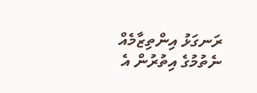ރަނގަޅު އިންތިޒާމެއް ނެތުމުގެ އިތުރުން އެ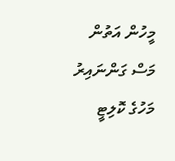މީހުން އަތުން މަސް ގަންނައިރު މަހުގެ ކޮލިޓީ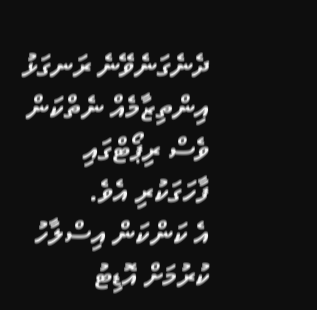ދެނެގަނެވޭނެ ރަނގަޅު އިންތިޒާމެއް ނެތްކަން ވެސް ރިޕޯޓްގައި ފާހަގަކުރި އެވެ.
އެ ކަންކަން އިސްލާހު ކުރުމަށް އޮޑިޓު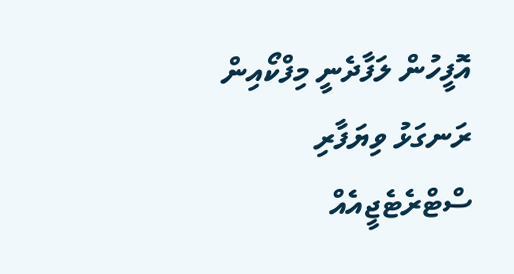އޮފީހުން ލަފާދެނީ މިފްކޯއިން ރަނގަޅު ވިޔަފާރި ސްޓްރެޓެޖީއެއް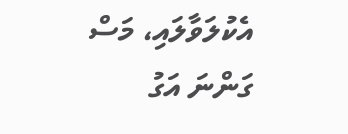އެކުލަވާލައި، މަސް ގަންނަ އަގު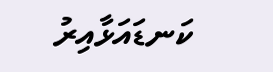ކަނޑައަޅާއިރު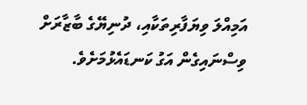އަމިއްލަ ވިޔަފާރިތަކާއި، ދުނިޔޭގެ ބާޒާރަށް ވިސްނައިގެން އަގު ކަނޑައެޅުމަށެވެ.